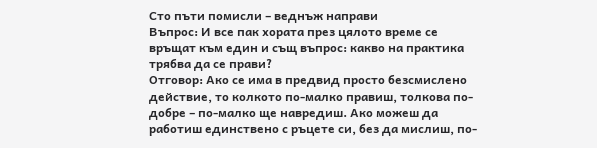Сто пъти помисли – веднъж направи
Въпрос: И все пак хората през цялото време се връщат към един и същ въпрос: какво на практика трябва да се прави?
Отговор: Ако се има в предвид просто безсмислено действие, то колкото по-малко правиш, толкова по-добре – по-малко ще навредиш. Ако можеш да работиш единствено с ръцете си, без да мислиш, по-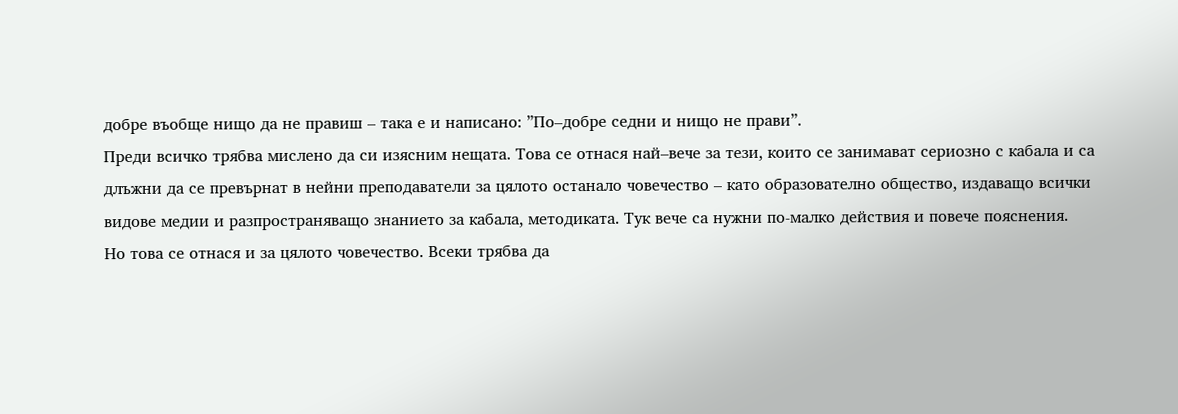добре въобще нищо да не правиш – така е и написано: ”По–добре седни и нищо не прави”.
Преди всичко трябва мислено да си изясним нещата. Това се отнася най–вече за тези, които се занимават сериозно с кабала и са длъжни да се превърнат в нейни преподаватели за цялото останало човечество – като образователно общество, издаващо всички видове медии и разпространяващо знанието за кабала, методиката. Тук вече са нужни по-малко действия и повече пояснения.
Но това се отнася и за цялото човечество. Всеки трябва да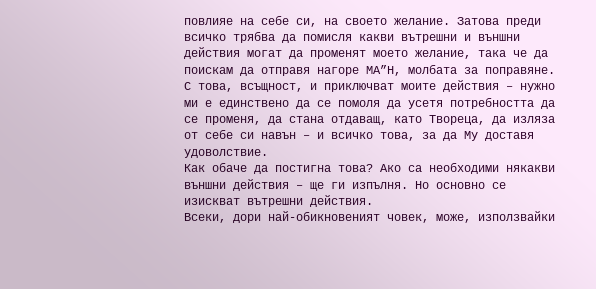повлияе на себе си, на своето желание. Затова преди всичко трябва да помисля какви вътрешни и външни действия могат да променят моето желание, така че да поискам да отправя нагоре МА”Н, молбата за поправяне.
С това, всъщност, и приключват моите действия – нужно ми е единствено да се помоля да усетя потребността да се променя, да стана отдаващ, като Твореца, да изляза от себе си навън – и всичко това, за да Му доставя удоволствие.
Как обаче да постигна това? Ако са необходими някакви външни действия – ще ги изпълня. Но основно се изискват вътрешни действия.
Всеки, дори най-обикновеният човек, може, използвайки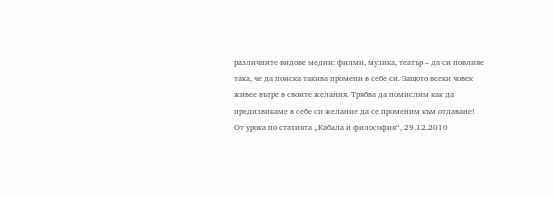различните видове медии: филми, музика, театър – да си повлияе така, че да поиска такива промени в себе си. Защото всеки човек живее вътре в своите желания. Трябва да помислим как да предизвикаме в себе си желание да се променим към отдаване!
От урока по статията „Кабала и философия“, 29.12.2010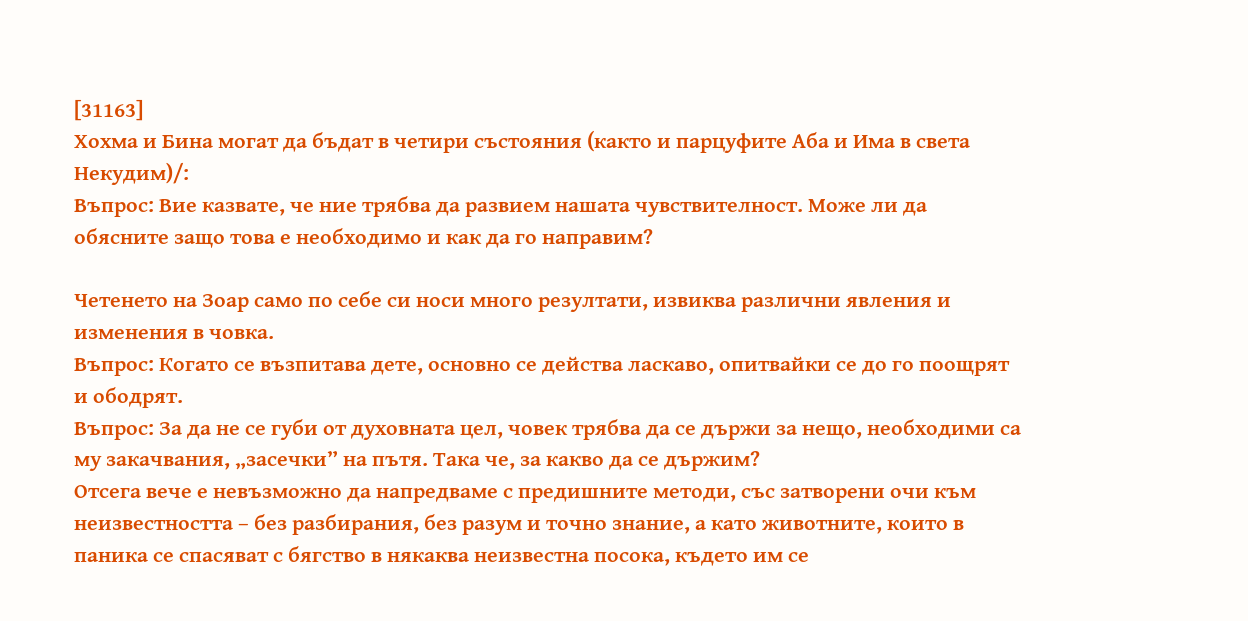[31163]
Хохма и Бина могат да бъдат в четири състояния (както и парцуфите Аба и Има в света Некудим)/:
Въпрос: Вие казвате, че ние трябва да развием нашата чувствителност. Може ли да обясните защо това е необходимо и как да го направим?

Четенето на Зоар само по себе си носи много резултати, извиква различни явления и изменения в човка.
Въпрос: Когато се възпитава дете, основно се действа ласкаво, опитвайки се до го поощрят и ободрят.
Въпрос: За да не се губи от духовната цел, човек трябва да се държи за нещо, необходими са му закачвания, „засечки” на пътя. Така че, за какво да се държим?
Отсега вече е невъзможно да напредваме с предишните методи, със затворени очи към неизвестността – без разбирания, без разум и точно знание, а като животните, които в паника се спасяват с бягство в някаква неизвестна посока, където им се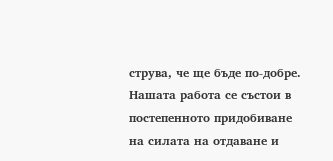струва, че ще бъде по-добре.
Нашата работа се състои в постепенното придобиване на силата на отдаване и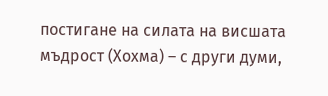постигане на силата на висшата мъдрост (Хохма) – с други думи,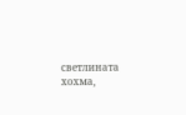светлината хохма,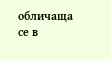обличаща се в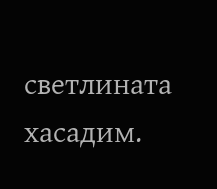светлината хасадим.